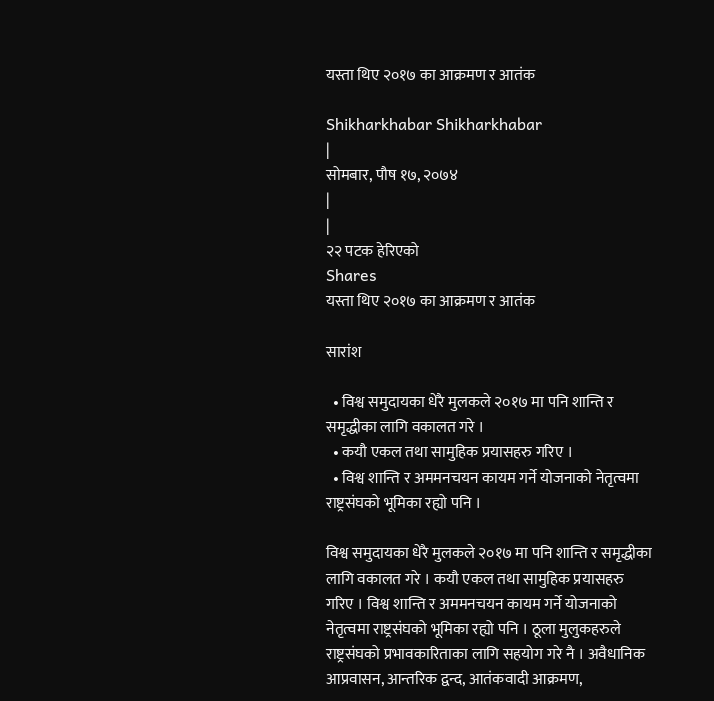यस्ता थिए २०१७ का आक्रमण र आतंक

Shikharkhabar Shikharkhabar
|
सोमबार, पौष १७, २०७४
|
|
२२ पटक हेरिएको
Shares
यस्ता थिए २०१७ का आक्रमण र आतंक

सारांश

  • विश्व समुदायका धेरै मुलकले २०१७ मा पनि शान्ति र समृद्धीका लागि वकालत गरे ।
  • कयौ एकल तथा सामुहिक प्रयासहरु गरिए ।
  • विश्व शान्ति र अममनचयन कायम गर्ने योजनाको नेतृत्वमा राष्ट्रसंघको भूमिका रह्यो पनि ।

विश्व समुदायका धेरै मुलकले २०१७ मा पनि शान्ति र समृद्धीका लागि वकालत गरे । कयौ एकल तथा सामुहिक प्रयासहरु गरिए । विश्व शान्ति र अममनचयन कायम गर्ने योजनाको नेतृत्वमा राष्ट्रसंघको भूमिका रह्यो पनि । ठूला मुलुकहरुले राष्ट्रसंघको प्रभावकारिताका लागि सहयोग गरे नै । अवैधानिक आप्रवासन, आन्तरिक द्वन्द, आतंकवादी आक्रमण,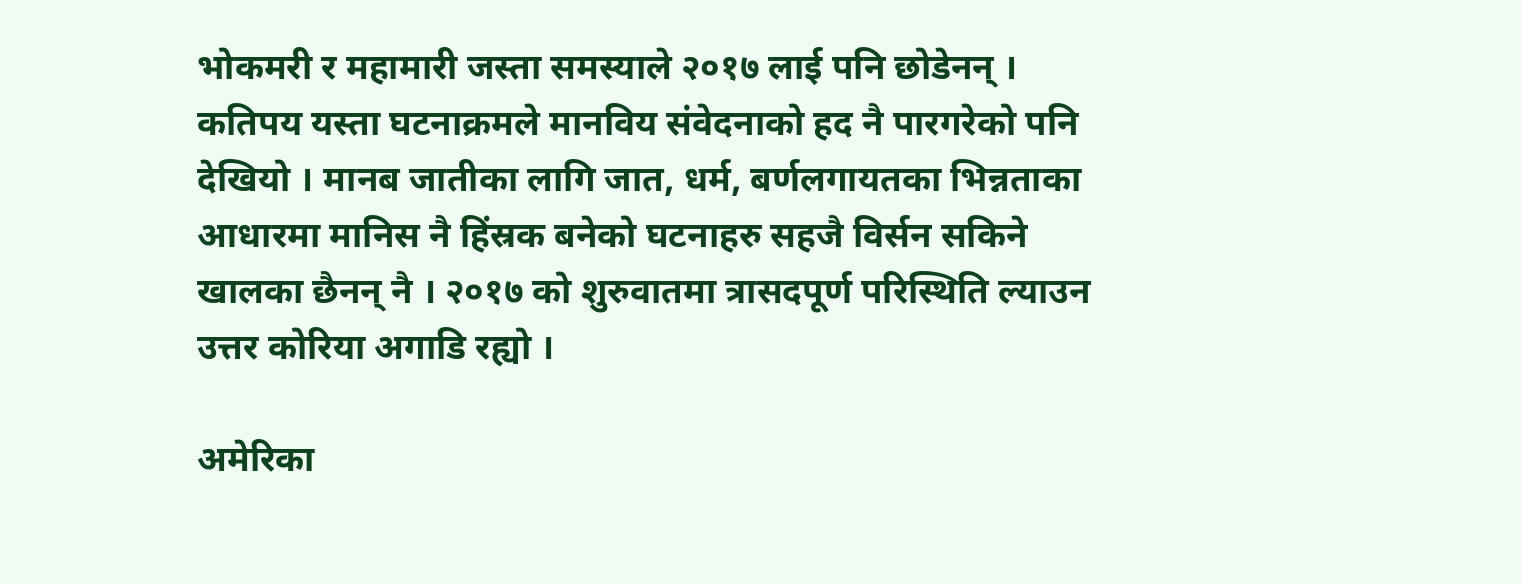भोकमरी र महामारी जस्ता समस्याले २०१७ लाई पनि छोडेनन् । कतिपय यस्ता घटनाक्रमले मानविय संवेदनाको हद नै पारगरेको पनि देखियो । मानब जातीका लागि जात, धर्म, बर्णलगायतका भिन्नताका आधारमा मानिस नै हिंस्रक बनेको घटनाहरु सहजै विर्सन सकिने खालका छैनन् नै । २०१७ को शुरुवातमा त्रासदपूर्ण परिस्थिति ल्याउन उत्तर कोरिया अगाडि रह्यो ।

अमेरिका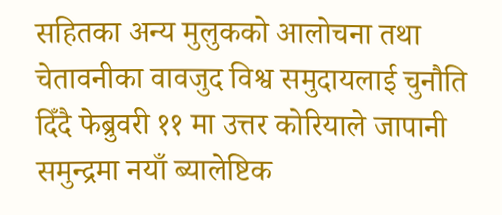सहितका अन्य मुलुकको आलोचना तथा चेतावनीका वावजुद विश्व समुदायलाई चुनौति दिँदै फेब्रुवरी ११ मा उत्तर कोरियाले जापानी समुन्द्रमा नयाँ ब्यालेष्टिक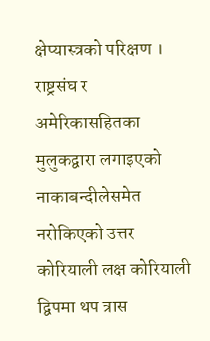क्षेप्यास्त्रको परिक्षण । राष्ट्रसंघ र अमेरिकासहितका मुलुकद्वारा लगाइएको नाकाबन्दीलेसमेत नरोकिएको उत्तर कोरियाली लक्ष कोरियाली द्विपमा थप त्रास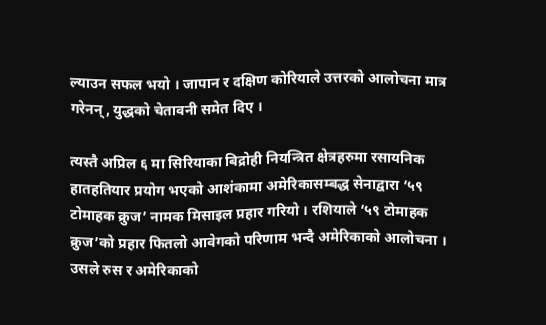ल्याउन सफल भयो । जापान र दक्षिण कोरियाले उत्तरको आलोचना मात्र गरेनन्, युद्धको चेतावनी समेत दिए ।

त्यस्तै अप्रिल ६ मा सिरियाका बिद्रोही नियन्त्रित क्षेत्रहरुमा रसायनिक हातहतियार प्रयोग भएको आशंकामा अमेरिकासम्बद्ध सेनाद्वारा ‘५९ टोमाहक क्रुज’ नामक मिसाइल प्रहार गरियो । रशियाले ‘५९ टोमाहक क्रुज’को प्रहार फितलो आवेगको परिणाम भन्दै अमेरिकाको आलोचना । उसले रुस र अमेरिकाको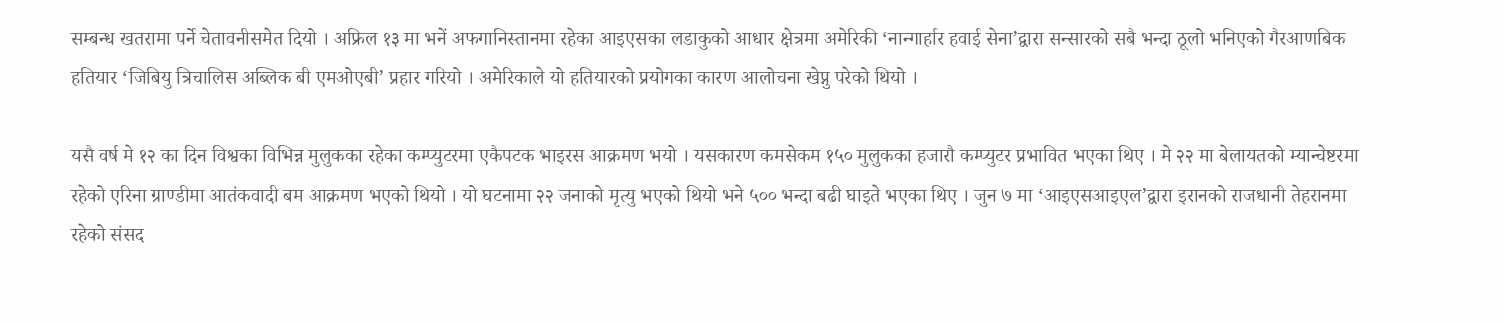सम्बन्ध खतरामा पर्ने चेतावनीसमेत दियो । अफ्रिल १३ मा भनें अफगानिस्तानमा रहेका आइएसका लडाकुको आधार क्षेत्रमा अमेरिकी ‘नान्गार्हार हवाई सेना’द्वारा सन्सारको सबै भन्दा ठूलो भनिएको गैरआणबिक हतियार ‘जिबियु त्रिचालिस अब्लिक बी एमओएबी’ प्रहार गरियो । अमेरिकाले यो हतियारको प्रयोगका कारण आलोचना खेप्नु परेको थियो ।

यसै वर्ष मे १२ का दिन विश्वका विभिन्न मुलुकका रहेका कम्प्युटरमा एकैपटक भाइरस आक्रमण भयो । यसकारण कमसेकम १५० मुलुकका हजारौ कम्प्युटर प्रभावित भएका थिए । मे २२ मा बेलायतको म्यान्चेष्टरमा रहेको एरिना ग्राण्डीमा आतंकवादी बम आक्रमण भएको थियो । यो घटनामा २२ जनाको मृत्यु भएको थियो भने ५०० भन्दा बढी घाइते भएका थिए । जुन ७ मा ‘आइएसआइएल’द्वारा इरानको राजधानी तेहरानमा रहेको संसद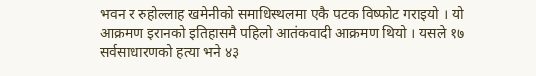भवन र रुहोल्लाह खमेनीको समाधिस्थलमा एकै पटक विष्फोट गराइयो । यो आक्रमण इरानको इतिहासमै पहिलो आतंकवादी आक्रमण थियो । यसले १७ सर्वसाधारणको हत्या भने ४३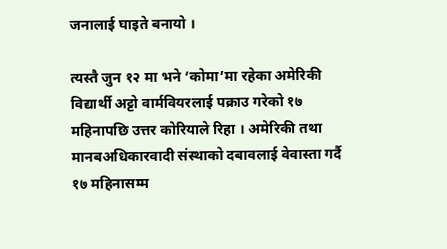जनालाई घाइते बनायो ।

त्यस्तै जुन १२ मा भने ‘कोमा’मा रहेका अमेरिकी विद्यार्थी अट्टो वार्मवियरलाई पक्राउ गरेको १७ महिनापछि उत्तर कोरियाले रिहा । अमेरिकी तथा मानबअधिकारवादी संस्थाको दबावलाई वेवास्ता गर्दै १७ महिनासम्म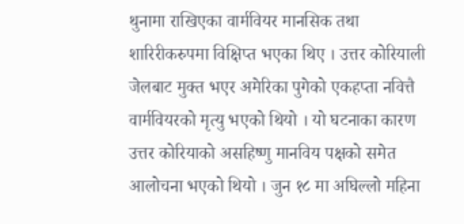थुनामा राखिएका वार्मवियर मानसिक तथा शारिरीकरुपमा विक्षिप्त भएका थिए । उत्तर कोरियाली जेलबाट मुक्त भएर अमेरिका पुगेको एकहप्ता नवित्तै वार्मवियरको मृत्यु भएको थियो । यो घटनाका कारण उत्तर कोरियाको असहिष्णु मानविय पक्षको समेत आलोचना भएको थियो । जुन १८ मा अघिल्लो महिना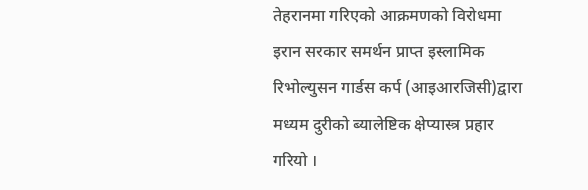तेहरानमा गरिएको आक्रमणको विरोधमा इरान सरकार समर्थन प्राप्त इस्लामिक रिभोल्युसन गार्डस कर्प (आइआरजिसी)द्वारा मध्यम दुरीको ब्यालेष्टिक क्षेप्यास्त्र प्रहार गरियो ।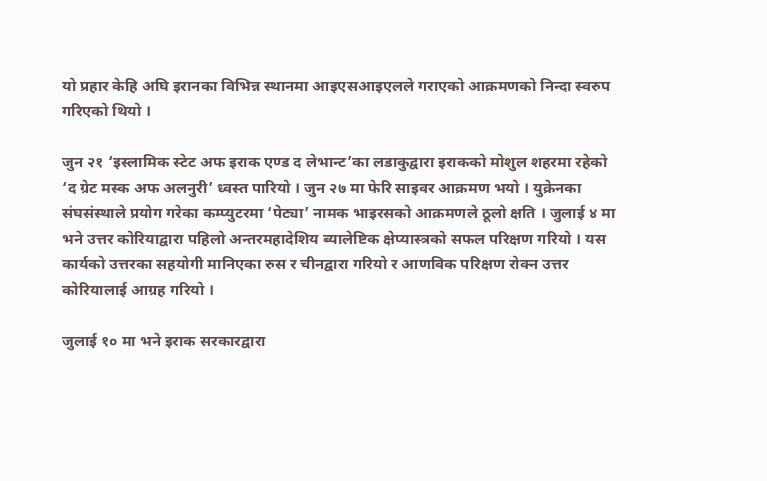यो प्रहार केहि अघि इरानका विभिन्न स्थानमा आइएसआइएलले गराएको आक्रमणको निन्दा स्वरुप गरिएको थियो ।

जुन २१ ‘इस्लामिक स्टेट अफ इराक एण्ड द लेभान्ट’का लडाकुद्वारा इराकको मोशुल शहरमा रहेको ‘द ग्रेट मस्क अफ अलनुरी’ ध्वस्त पारियो । जुन २७ मा फेरि साइवर आक्रमण भयो । युक्रेनका संघसंस्थाले प्रयोग गरेका कम्प्युटरमा ‘पेट्या’ नामक भाइरसको आक्रमणले ठूलो क्षति । जुलाई ४ मा भने उत्तर कोरियाद्वारा पहिलो अन्तरमहादेशिय ब्यालेष्टिक क्षेप्यास्त्रको सफल परिक्षण गरियो । यस कार्यको उत्तरका सहयोगी मानिएका रुस र चीनद्वारा गरियो र आणविक परिक्षण रोक्न उत्तर कोरियालाई आग्रह गरियो ।

जुलाई १० मा भने इराक सरकारद्वारा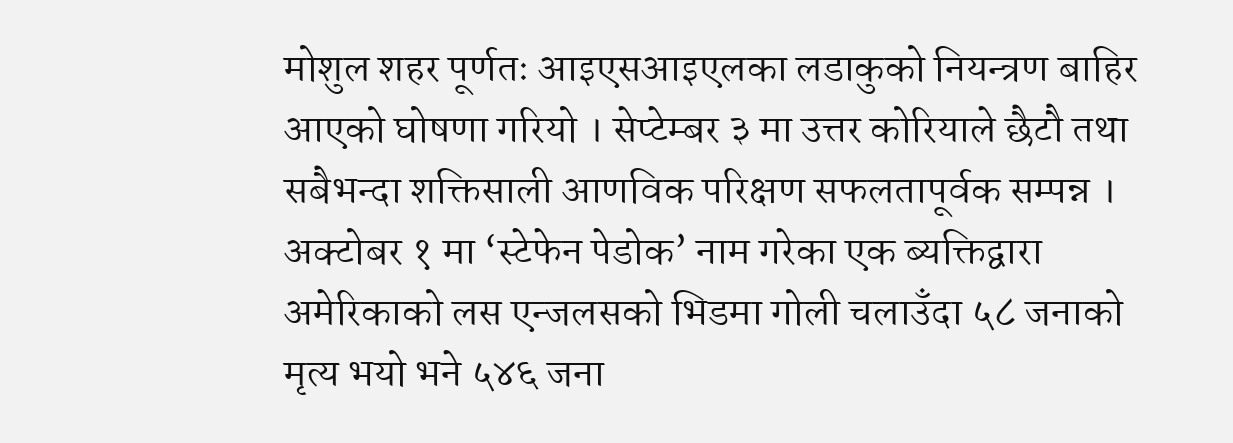मोशुल शहर पूर्णतः आइएसआइएलका लडाकुको नियन्त्रण बाहिर आएको घोषणा गरियो । सेप्टेम्बर ३ मा उत्तर कोरियाले छैटौ तथा सबैभन्दा शक्तिसाली आणविक परिक्षण सफलतापूर्वक सम्पन्न । अक्टोबर १ मा ‘स्टेफेन पेडोक’ नाम गरेका एक ब्यक्तिद्वारा अमेरिकाको लस एन्जलसको भिडमा गोली चलाउँदा ५८ जनाको मृत्य भयो भने ५४६ जना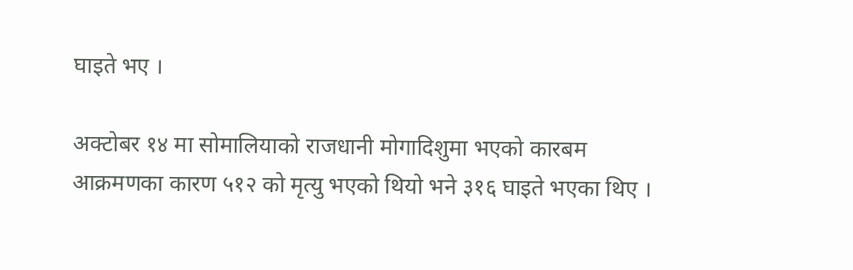घाइते भए ।

अक्टोबर १४ मा सोमालियाको राजधानी मोगादिशुमा भएको कारबम आक्रमणका कारण ५१२ को मृत्यु भएको थियो भने ३१६ घाइते भएका थिए ।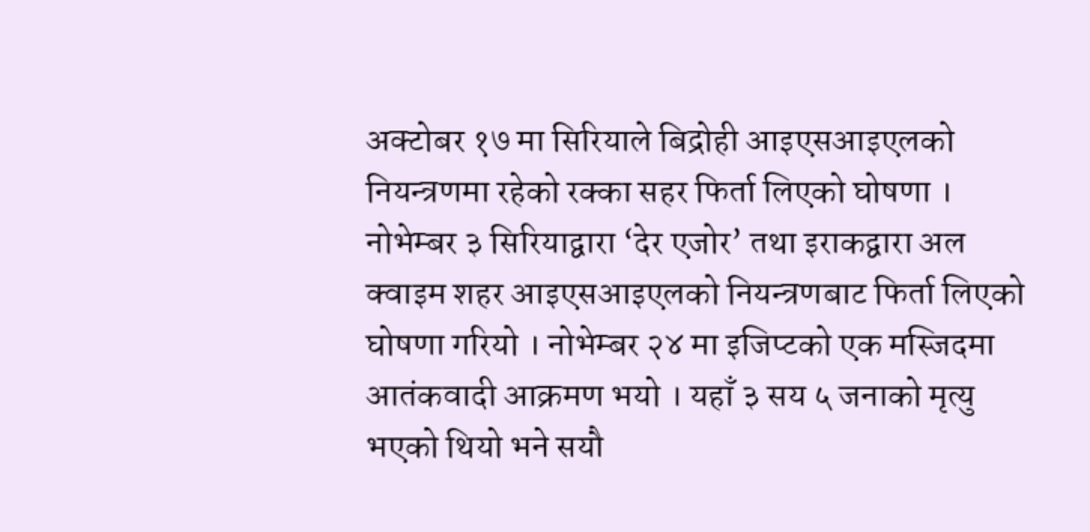अक्टोबर १७ मा सिरियाले बिद्रोही आइएसआइएलको नियन्त्रणमा रहेको रक्का सहर फिर्ता लिएको घोषणा । नोभेम्बर ३ सिरियाद्वारा ‘देर एजोर’ तथा इराकद्वारा अल क्वाइम शहर आइएसआइएलको नियन्त्रणबाट फिर्ता लिएको घोषणा गरियो । नोभेम्बर २४ मा इजिप्टको एक मस्जिदमा आतंकवादी आक्रमण भयो । यहाँ ३ सय ५ जनाको मृत्यु भएको थियो भने सयौ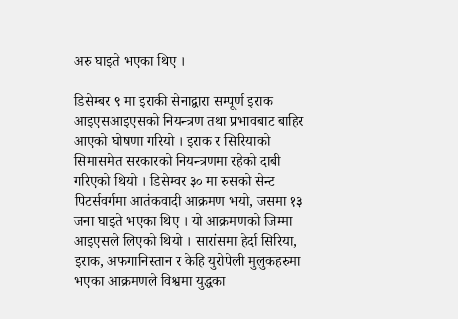अरु घाइते भएका थिए ।

डिसेम्बर ९ मा इराकी सेनाद्वारा सम्पूर्ण इराक आइएसआइएसको नियन्त्रण तथा प्रभावबाट बाहिर आएको घोषणा गरियो । इराक र सिरियाको सिमासमेत सरकारको नियन्त्रणमा रहेको दाबी गरिएको थियो । डिसेम्वर ३० मा रुसको सेन्ट पिटर्सवर्गमा आतंकवादी आक्रमण भयो, जसमा १३ जना घाइते भएका थिए । यो आक्रमणको जिम्मा आइएसले लिएको थियो । सारांसमा हेर्दा सिरिया, इराक, अफगानिस्तान र केहि युरोपेली मुलुकहरुमा भएका आक्रमणले विश्वमा युद्धका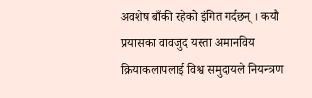अवशेष बाँकी रहेको इंगित गर्दछन् । कयौ प्रयासका वावजुद यस्ता अमानविय क्रियाकलापलाई विश्व समुदायले नियन्त्रण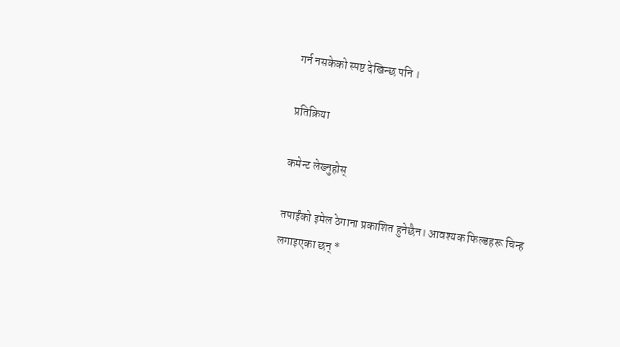गर्न नसकेको स्पष्ट देखिन्छ पनि ।

प्रतिक्रिया

कमेन्ट लेख्नुहोस्

तपाईंको इमेल ठेगाना प्रकाशित हुनेछैन। आवश्यक फिल्डहरू चिन्ह लगाइएका छन् *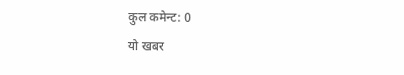कुल कमेन्ट: 0
यो खबर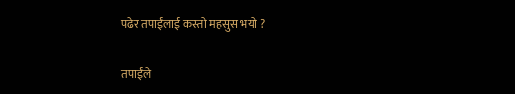पढेर तपाईंलाई कस्तो महसुस भयो ?

तपाईंले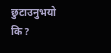छुटाउनुभयो कि?